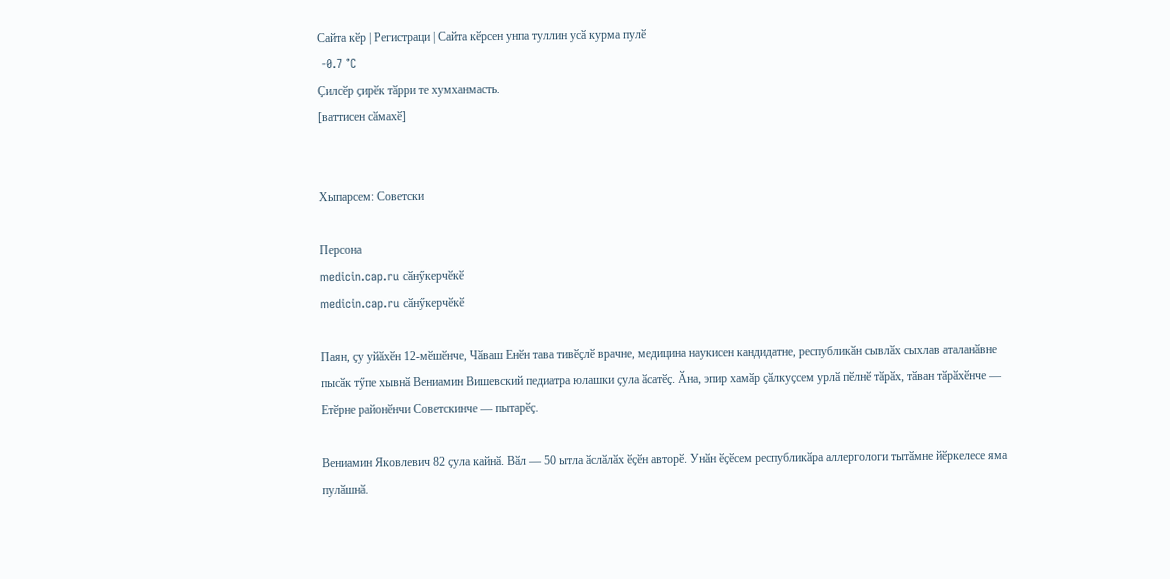Сайта кӗр | Регистраци | Сайта кӗрсен унпа туллин усӑ курма пулӗ
 -0.7 °C
Ҫилсӗр ҫирӗк тӑрри те хумханмасть.
[ваттисен сӑмахӗ]


Хыпарсем: Советски

Персона
medicin.cap.ru сӑнӳкерчӗкӗ
medicin.cap.ru сӑнӳкерчӗкӗ

Паян, ҫу уйӑхӗн 12-мӗшӗнче, Чӑваш Енӗн тава тивӗҫлӗ врачне, медицина наукисен кандидатне, республикӑн сывлӑх сыхлав аталанӑвне пысӑк тӳпе хывнӑ Вениамин Вишевский педиатра юлашки ҫула ӑсатӗҫ. Ӑна, эпир хамӑр ҫӑлкуҫсем урлӑ пӗлнӗ тӑрӑх, тӑван тӑрӑхӗнче — Етӗрне районӗнчи Советскинче — пытарӗҫ.

Вениамин Яковлевич 82 ҫула кайнӑ. Вӑл — 50 ытла ӑслӑлӑх ӗҫӗн авторӗ. Унӑн ӗҫӗсем республикӑра аллергологи тытӑмне йӗркелесе яма пулӑшнӑ.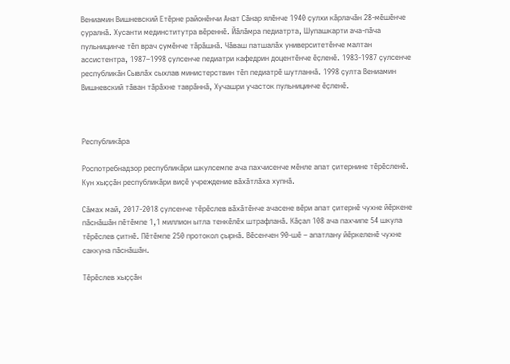Вениамин Вишневский Етӗрне районӗнчи Анат Сӑнар ялӗнче 1940 ҫулхи кӑрлачӑн 28-мӗшӗнче ҫуралнӑ. Хусанти мединститутра вӗреннӗ. Йӑлӑмра педиатрта, Шупашкарти ача-пӑча пульницинче тӗп врач ҫумӗнче тӑрӑшнӑ. Чӑваш патшалӑх университетӗнче малтан ассистентра, 1987–1998 ҫулсенче педиатри кафедрин доцентӗнче ӗҫленӗ. 1983-1987 ҫулсенче республикӑн Сывлӑх сыхлав министерствин тӗп педиатрӗ шутланнӑ. 1998 ҫулта Вениамин Вишневский тӑван тӑрӑхне таврӑннӑ, Хучашри участок пульницинче ӗҫленӗ.



Республикӑра

Роспотребнадзор республикӑри шкулсемпе ача пахчисенче мӗнле апат ҫитернине тӗрӗсленӗ. Кун хыҫҫӑн республикӑри виҫӗ учреждение вӑхӑтлӑха хупнӑ.

Сӑмах май, 2017-2018 ҫулсенче тӗрӗслев вӑхӑтӗнче ачасене вӗри апат ҫитернӗ чухне йӗркене пӑснӑшӑн пӗтӗмпе 1,1 миллион ытла тенкӗлӗх штрафланӑ. Кӑҫал 108 ача пахчипе 54 шкула тӗрӗслев ҫитнӗ. Пӗтӗмпе 250 протокол ҫырнӑ. Вӗсенчен 90-шӗ – апатлану йӗркеленӗ чухне саккуна пӑснӑшӑн.

Тӗрӗслев хыҫҫӑн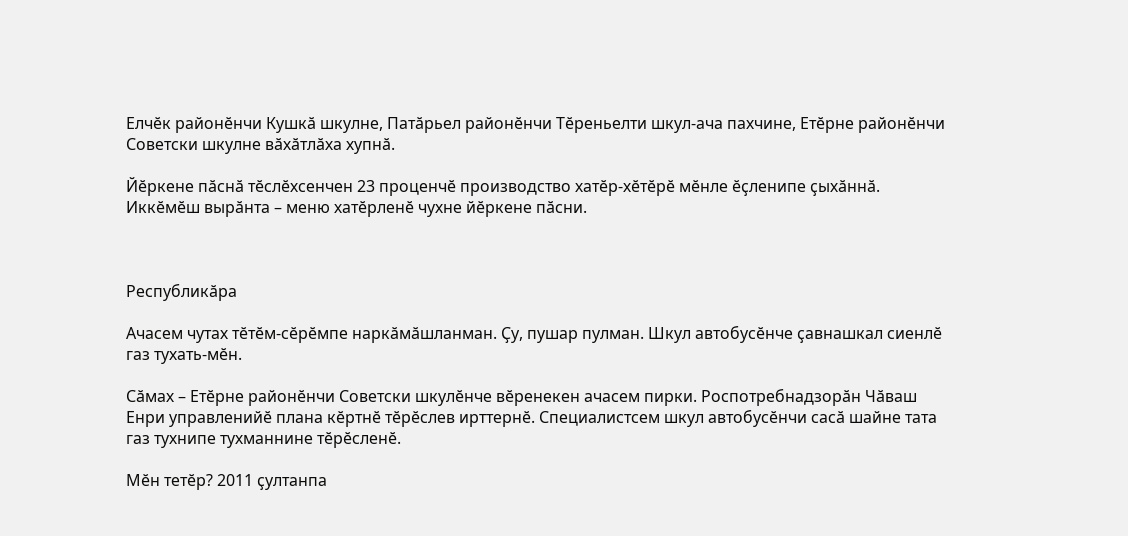Елчӗк районӗнчи Кушкӑ шкулне, Патӑрьел районӗнчи Тӗреньелти шкул-ача пахчине, Етӗрне районӗнчи Советски шкулне вӑхӑтлӑха хупнӑ.

Йӗркене пӑснӑ тӗслӗхсенчен 23 проценчӗ производство хатӗр-хӗтӗрӗ мӗнле ӗҫленипе ҫыхӑннӑ. Иккӗмӗш вырӑнта – меню хатӗрленӗ чухне йӗркене пӑсни.



Республикӑра

Ачасем чутах тӗтӗм-сӗрӗмпе наркӑмӑшланман. Ҫу, пушар пулман. Шкул автобусӗнче ҫавнашкал сиенлӗ газ тухать-мӗн.

Сӑмах – Етӗрне районӗнчи Советски шкулӗнче вӗренекен ачасем пирки. Роспотребнадзорӑн Чӑваш Енри управленийӗ плана кӗртнӗ тӗрӗслев ирттернӗ. Специалистсем шкул автобусӗнчи сасӑ шайне тата газ тухнипе тухманнине тӗрӗсленӗ.

Мӗн тетӗр? 2011 ҫултанпа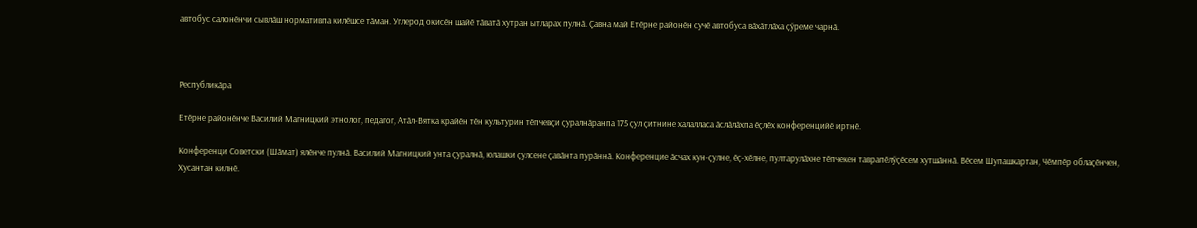автобус салонӗнчи сывлӑш нормативпа килӗшсе тӑман. Углерод окисӗн шайӗ тӑватӑ хутран ытларах пулнӑ. Ҫавна май Етӗрне районӗн сучӗ автобуса вӑхӑтлӑха ҫӳреме чарнӑ.



Республикӑра

Етӗрне районӗнче Василий Магницкий этнолог, педагог, Атӑл-Вятка крайӗн тӗн культурин тӗпчевҫи ҫуралнӑранпа 175 ҫул ҫитнине халалласа ӑслӑлӑхпа ӗҫлӗх конференцийӗ иртнӗ.

Конференци Советски (Шӑмат) ялӗнче пулнӑ. Василий Магницкий унта ҫуралнӑ, юлашки ҫулсене ҫавӑнта пурӑннӑ. Конференцие ӑсчах кун-ҫулне, ӗҫ-хӗлне, пултарулӑхне тӗпчекен таврапӗлӳҫӗсем хутшӑннӑ. Вӗсем Шупашкартан, Чӗмпӗр облаҫӗнчен, Хусантан килнӗ.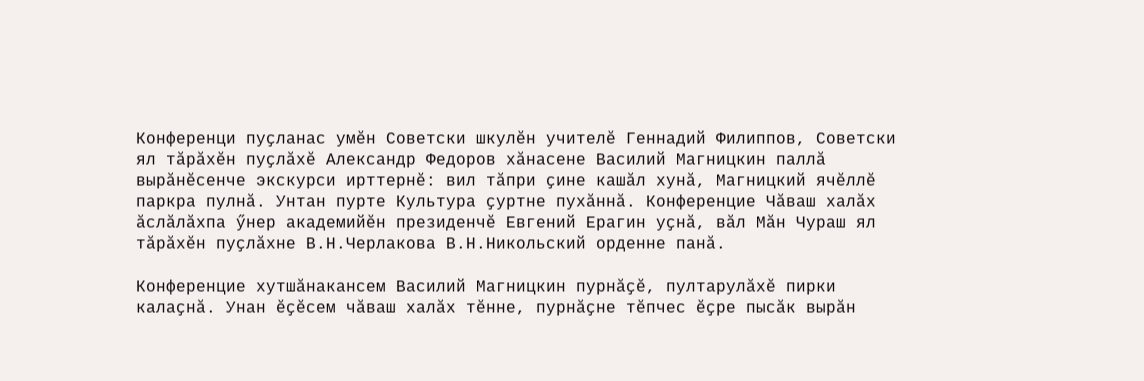Конференци пуҫланас умӗн Советски шкулӗн учителӗ Геннадий Филиппов, Советски ял тӑрӑхӗн пуҫлӑхӗ Александр Федоров хӑнасене Василий Магницкин паллӑ вырӑнӗсенче экскурси ирттернӗ: вил тӑпри ҫине кашӑл хунӑ, Магницкий ячӗллӗ паркра пулнӑ. Унтан пурте Культура ҫуртне пухӑннӑ. Конференцие Чӑваш халӑх ӑслӑлӑхпа ӳнер академийӗн президенчӗ Евгений Ерагин уҫнӑ, вӑл Мӑн Чураш ял тӑрӑхӗн пуҫлӑхне В.Н.Черлакова В.Н.Никольский орденне панӑ.

Конференцие хутшӑнакансем Василий Магницкин пурнӑҫӗ, пултарулӑхӗ пирки калаҫнӑ. Унан ӗҫӗсем чӑваш халӑх тӗнне, пурнӑҫне тӗпчес ӗҫре пысӑк вырӑн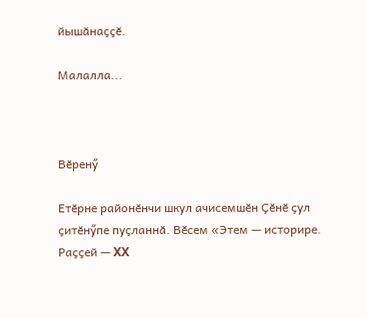йышӑнаҫҫӗ.

Малалла...



Вӗренӳ

Етӗрне районӗнчи шкул ачисемшӗн Ҫӗнӗ ҫул ҫитӗнӳпе пуҫланнӑ. Вӗсем «Этем — историре. Раҫҫей — XX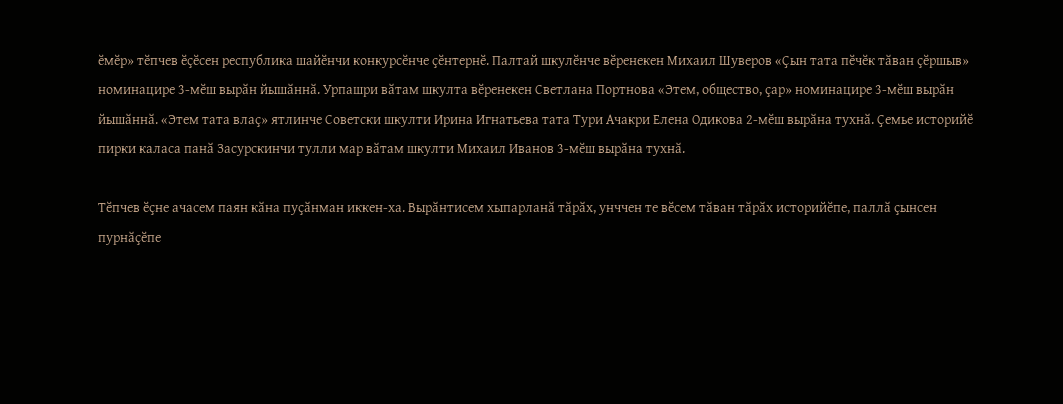ӗмӗр» тӗпчев ӗҫӗсен республика шайӗнчи конкурсӗнче ҫӗнтернӗ. Палтай шкулӗнче вӗренекен Михаил Шуверов «Ҫын тата пӗчӗк тӑван ҫӗршыв» номинацире 3-мӗш вырӑн йышӑннӑ. Урпашри вӑтам шкулта вӗренекен Светлана Портнова «Этем, общество, ҫар» номинацире 3-мӗш вырӑн йышӑннӑ. «Этем тата влаҫ» ятлинче Советски шкулти Ирина Игнатьева тата Тури Ачакри Елена Одикова 2-мӗш вырӑна тухнӑ. Ҫемье историйӗ пирки каласа панӑ Засурскинчи тулли мар вӑтам шкулти Михаил Иванов 3-мӗш вырӑна тухнӑ.

Тӗпчев ӗҫне ачасем паян кӑна пуҫӑнман иккен-ха. Вырӑнтисем хыпарланӑ тӑрӑх, унччен те вӗсем тӑван тӑрӑх историйӗпе, паллӑ ҫынсен пурнӑҫӗпе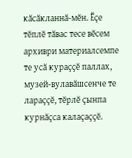кӑсӑкланнӑ-мӗн. Ӗҫе тӗплӗ тӑвас тесе вӗсем архиври материалсемпе те усӑ кураҫҫӗ паллах, музей-вулавӑшсенче те лараҫҫӗ, тӗрлӗ ҫынпа курнӑҫса калаҫаҫҫӗ.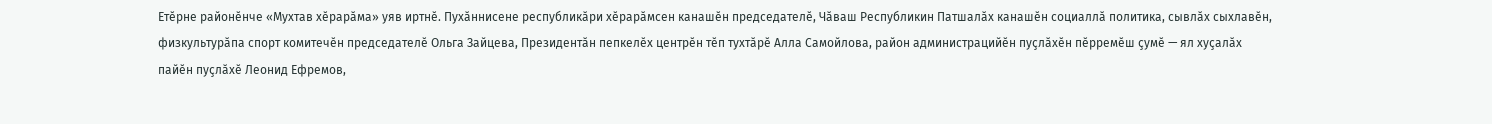Етӗрне районӗнче «Мухтав хӗрарӑма» уяв иртнӗ. Пухӑннисене республикӑри хӗрарӑмсен канашӗн председателӗ, Чӑваш Республикин Патшалӑх канашӗн социаллӑ политика, сывлӑх сыхлавӗн, физкультурӑпа спорт комитечӗн председателӗ Ольга Зайцева, Президентӑн пепкелӗх центрӗн тӗп тухтӑрӗ Алла Самойлова, район администрацийӗн пуҫлӑхӗн пӗрремӗш ҫумӗ — ял хуҫалӑх пайӗн пуҫлӑхӗ Леонид Ефремов,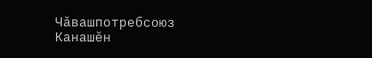Чӑвашпотребсоюз Канашӗн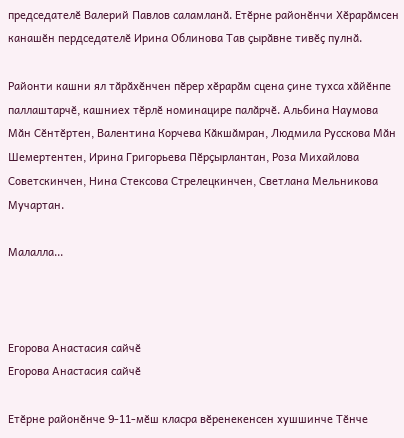председателӗ Валерий Павлов саламланӑ. Етӗрне районӗнчи Хӗрарӑмсен канашӗн пердседателӗ Ирина Облинова Тав ҫырӑвне тивӗҫ пулнӑ.

Районти кашни ял тӑрӑхӗнчен пӗрер хӗрарӑм сцена ҫине тухса хӑйӗнпе паллаштарчӗ, кашниех тӗрлӗ номинацире палӑрчӗ. Альбина Наумова Мӑн Сӗнтӗртен, Валентина Корчева Кӑкшӑмран, Людмила Русскова Мӑн Шемертентен, Ирина Григорьева Пӗрҫырлантан, Роза Михайлова Советскинчен, Нина Стексова Стрелецкинчен, Светлана Мельникова Мучартан.

Малалла...



Егорова Анастасия сайчӗ
Егорова Анастасия сайчӗ

Етӗрне районӗнче 9-11-мӗш класра вӗренекенсен хушшинче Тӗнче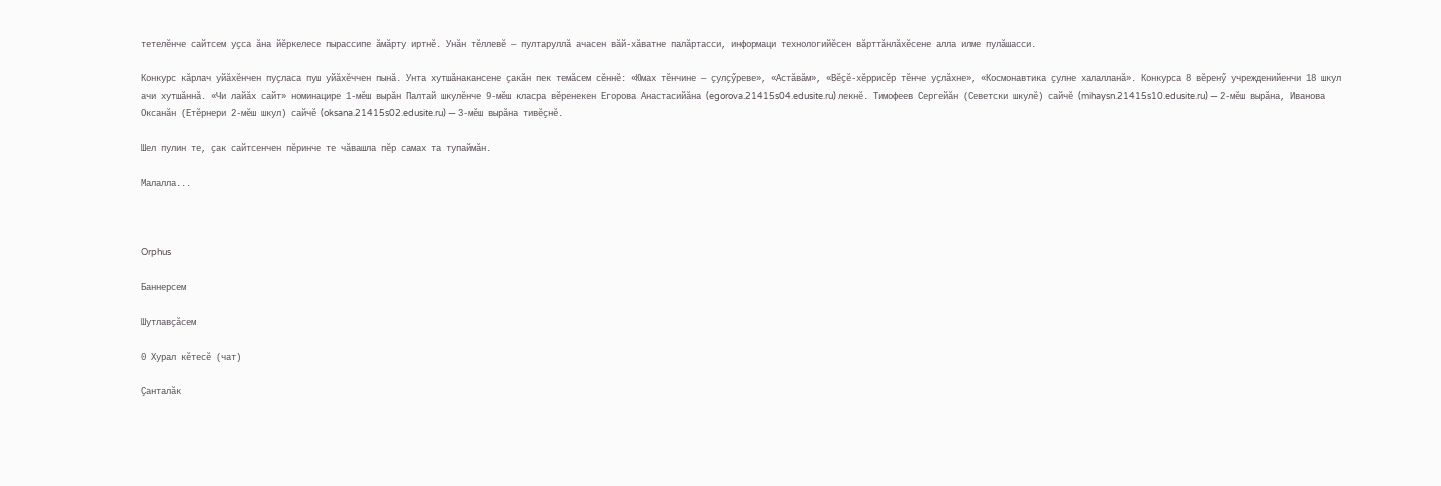тетелӗнче сайтсем уҫса ӑна йӗркелесе пырассипе ӑмӑрту иртнӗ. Унӑн тӗллевӗ — пултаруллӑ ачасен вӑй-хӑватне палӑртасси, информаци технологийӗсен вӑрттӑнлӑхӗсене алла илме пулӑшасси.

Конкурс кӑрлач уйӑхӗнчен пуҫласа пуш уйӑхӗччен пынӑ. Унта хутшӑнакансене ҫакӑн пек темӑсем сӗннӗ: «Юмах тӗнчине — ҫулҫӳреве», «Астӑвӑм», «Вӗҫӗ-хӗррисӗр тӗнче уҫлӑхне», «Космонавтика ҫулне халалланӑ». Конкурса 8 вӗренӳ учрежденийенчи 18 шкул ачи хутшӑннӑ. «Чи лайӑх сайт» номинацире 1-мӗш вырӑн Палтай шкулӗнче 9-мӗш класра вӗренекен Егорова Анастасийӑна (egorova.21415s04.edusite.ru) лекнӗ. Тимофеев Сергейӑн (Севетски шкулӗ) сайчӗ (mihaysn.21415s10.edusite.ru) — 2-мӗш вырӑна, Иванова Оксанӑн (Етӗрнери 2-мӗш шкул) сайчӗ (oksana.21415s02.edusite.ru) — 3-мӗш вырӑна тивӗҫнӗ.

Шел пулин те, ҫак сайтсенчен пӗринче те чӑвашла пӗр самах та тупаймӑн.

Малалла...



Orphus

Баннерсем

Шутлавҫӑсем

0 Хурал кӗтесӗ (чат)

Ҫанталӑк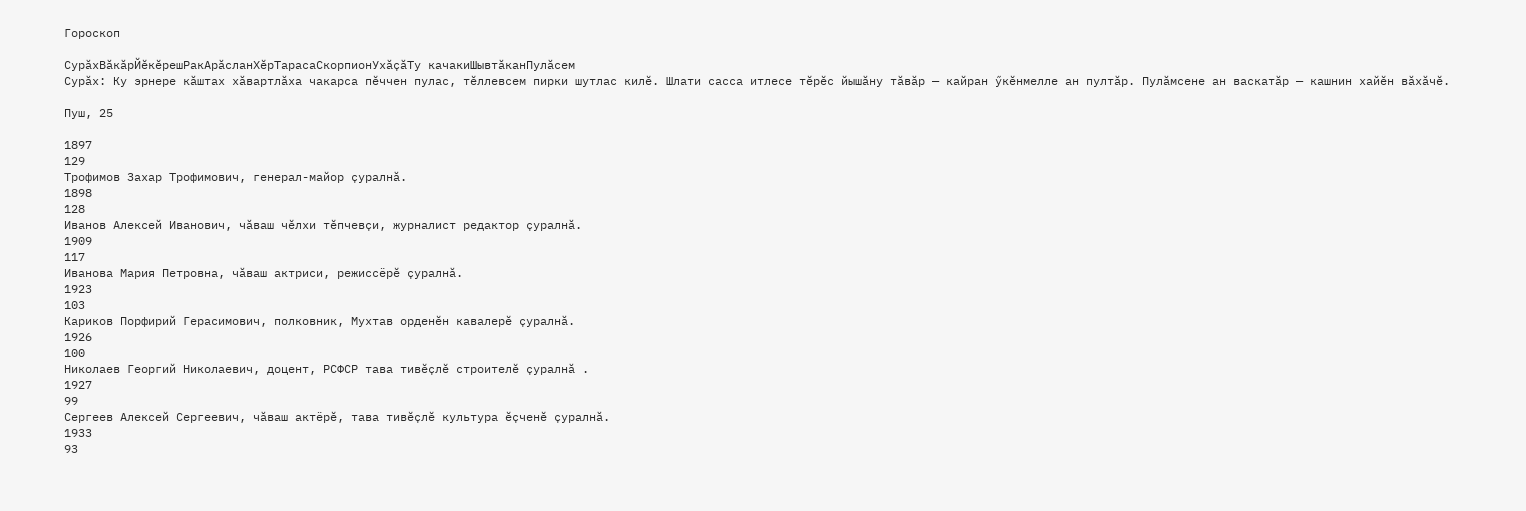Гороскоп

СурӑхВӑкӑрЙӗкӗрешРакАрӑсланХӗрТарасаСкорпионУхӑҫӑТу качакиШывтӑканПулӑсем
Сурӑх: Ку эрнере кӑштах хӑвартлӑха чакарса пӗччен пулас, тӗллевсем пирки шутлас килӗ. Шлати сасса итлесе тӗрӗс йышӑну тӑвӑр — кайран ӳкӗнмелле ан пултӑр. Пулӑмсене ан васкатӑр — кашнин хайӗн вӑхӑчӗ.

Пуш, 25

1897
129
Трофимов Захар Трофимович, генерал-майор ҫуралнӑ.
1898
128
Иванов Алексей Иванович, чӑваш чӗлхи тӗпчевҫи, журналист редактор ҫуралнӑ.
1909
117
Иванова Мария Петровна, чӑваш актриси, режиссёрӗ ҫуралнӑ.
1923
103
Кариков Порфирий Герасимович, полковник, Мухтав орденӗн кавалерӗ ҫуралнӑ.
1926
100
Николаев Георгий Николаевич, доцент, РСФСР тава тивӗҫлӗ строителӗ ҫуралнӑ .
1927
99
Сергеев Алексей Сергеевич, чӑваш актёрӗ, тава тивӗҫлӗ культура ӗҫченӗ ҫуралнӑ.
1933
93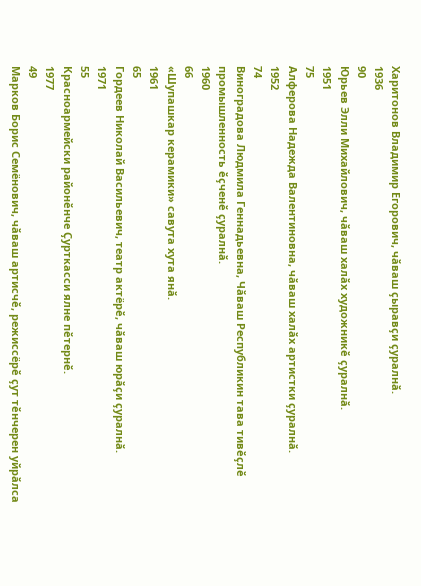Харитонов Владимир Eгорович, чӑваш ҫыравҫи ҫуралнӑ.
1936
90
Юрьев Элли Михайлович, чӑваш халӑх художникӗ ҫуралнӑ.
1951
75
Алферова Надежда Валентиновна, чӑваш халӑх артистки ҫуралнӑ.
1952
74
Виноградова Людмила Геннадьевна, Чӑваш Республикин тава тивӗҫлӗ промышленность ӗҫченӗ ҫуралнӑ.
1960
66
«Шупашкар керамики» савута хута янӑ.
1961
65
Гордеев Николай Васильевич, театр актёрӗ, чӑваш юрӑҫи ҫуралнӑ.
1971
55
Красноармейски районӗнче Ҫурткасси ялне пӗтернӗ.
1977
49
Марков Борис Семёнович, чӑваш артисчӗ, режиссёрӗ ҫут тӗнчерен уйрӑлса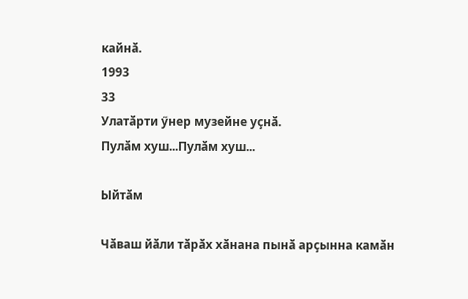кайнӑ.
1993
33
Улатӑрти ӳнер музейне уҫнӑ.
Пулӑм хуш...Пулӑм хуш...

Ыйтӑм

Чӑваш йӑли тӑрӑх хӑнана пынӑ арҫынна камӑн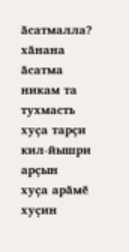ӑсатмалла?
хӑнана ӑсатма никам та тухмасть
хуҫа тарҫи
кил-йышри арҫын
хуҫа арӑмӗ
хуҫин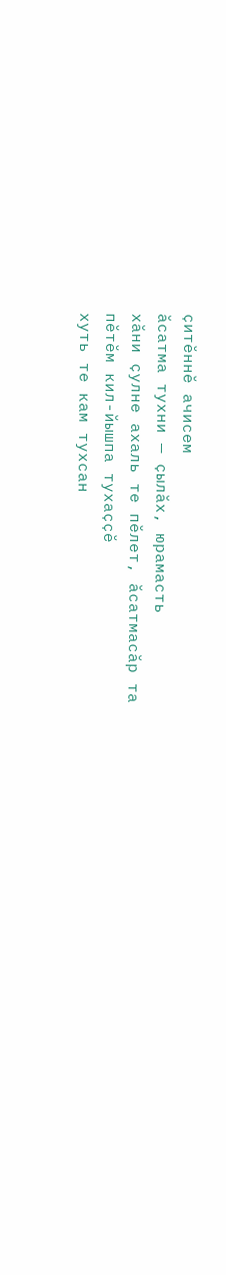ҫитӗннӗ ачисем
ӑсатма тухни — ҫылӑх, юрамасть
хӑни ҫулне ахаль те пӗлет, ӑсатмасӑр та
пӗтӗм кил-йышпа тухаҫҫӗ
хуть те кам тухсан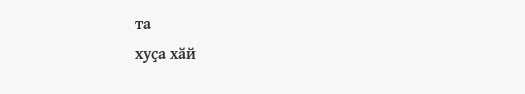та
хуҫа хӑй